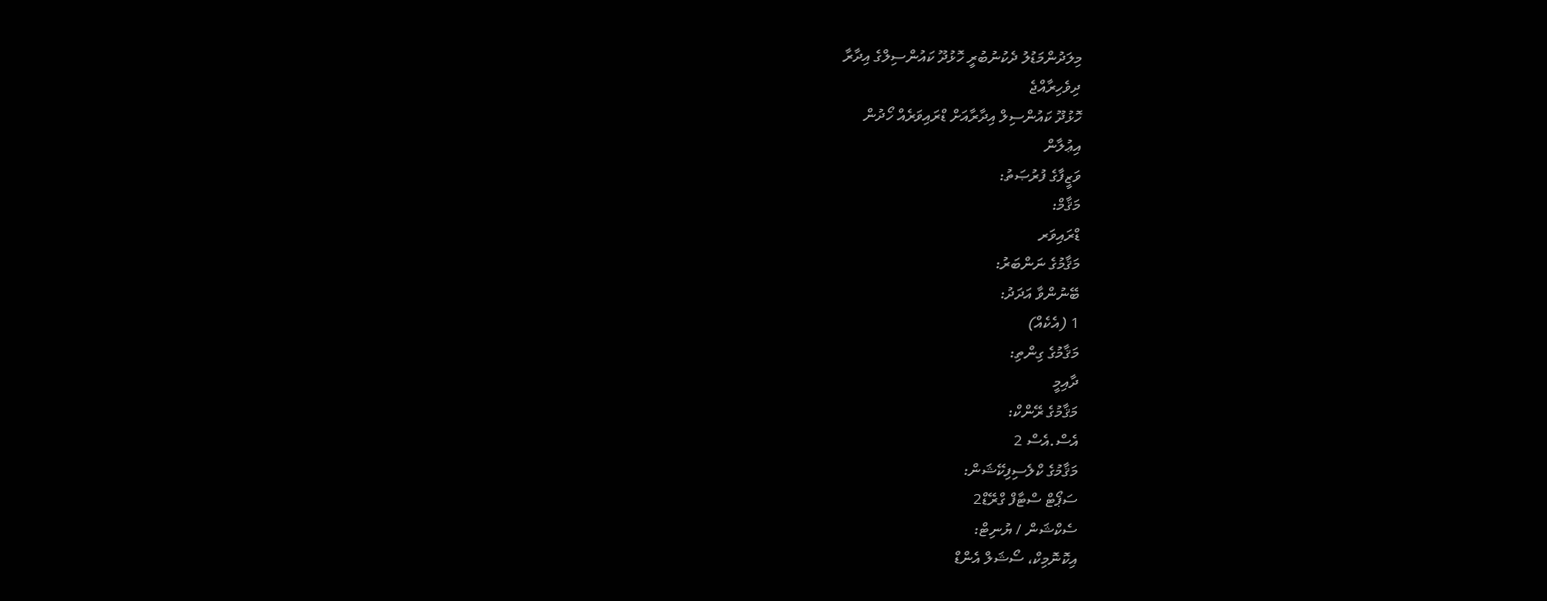މިލަދުންމަޑުލު ދެކުނުބުރީ ހޮޅުދޫ ކައުންސިލްގެ އިދާރާ
ދިވެހިރާއްޖެ
ހޮޅުދޫ ކައުންސިލް އިދާރާއަށް ޑްރައިވަރެއް ހޯދުން
އިޢުލާން
ވަޒީފާގެ ފުރުޞަތު:
މަޤާމް:
ޑްރައިވަރ
މަޤާމުގެ ނަންބަރު:
ބޭނުންވާ އަދަދު:
1 (އެކެއް)
މަޤާމުގެ ގިންތި:
ދާއިމީ
މަޤާމުގެ ރޭންކް:
އެސް.އެސް 2
މަޤާމުގެ ކްލެސިފިކޭޝަން:
ސަޕޯޓް ސްޓާފް ގްރޭޑް2
ސެކްޝަން / ޔުނިޓް:
އިކޮނޮމިކް، ސޯޝަލް އެންޑް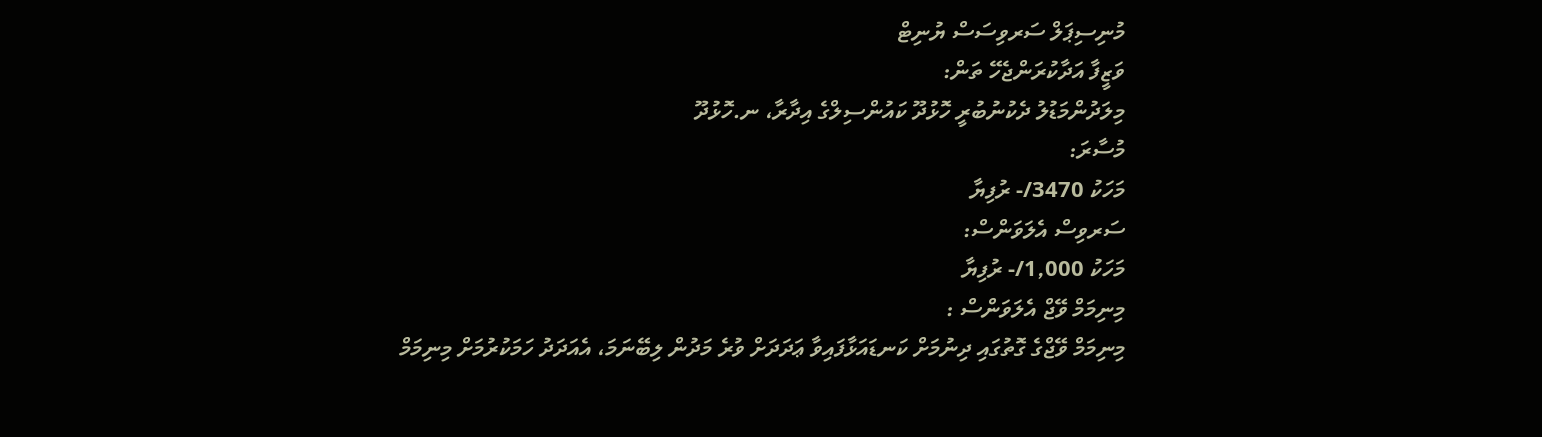މުނިސިޕަލް ސަރވިސަސް ޔުނިޓް
ވަޒީފާ އަދާކުރަންޖެހޭ ތަން:
މިލަދުންމަޑުލު ދެކުނުބުރީ ހޮޅުދޫ ކައުންސިލްގެ އިދާރާ، ނ.ހޮޅުދޫ
މުސާރަ:
މަހަކު 3470/- ރުފިޔާ
ސަރވިސް އެލަވަންސް:
މަހަކު 1,000/- ރުފިޔާ
މިނިމަމް ވޭޖް އެލަވަންސް :
މިނިމަމް ވޭޖްގެ ގޮތުގައި ދިނުމަށް ކަނޑައަޅާފައިވާ ޢަދަދަށް ވުރެ މަދުން ލިބޭނަމަ، އެއަދަދު ހަމަކުރުމަށް މިނިމަމް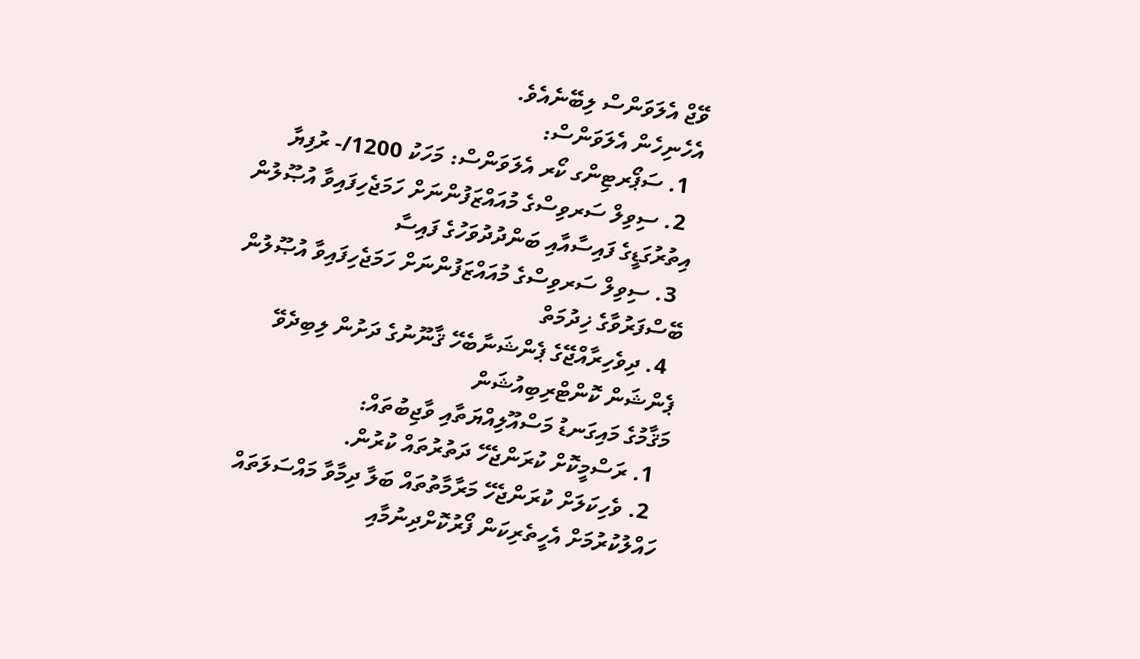ވޭޖް އެލަވަންސް ލިބޭނެއެވެ.
އެހެނިހެން އެލަވަންސް:
  1. ސަޕޯރޓިންގ ކޯރ އެލަވަންސް: މަހަކު 1200/- ރުފިޔާ
  2. ސިވިލް ސަރވިސްގެ މުއައްޒަފުންނަށް ހަމަޖެހިފައިވާ އުޞޫލުން އިތުރުގަޑީގެ ފައިސާއާއި ބަންދުދުވަހުގެ ފައިސާ
  3. ސިވިލް ސަރވިސްގެ މުއައްޒަފުންނަށް ހަމަޖެހިފައިވާ އުޞޫލުން ބޭސްފަރުވާގެ ޚިދުމަތް
  4. ދިވެހިރާއްޖޭގެ ޕެންޝަނާބެހޭ ޤާނޫނުގެ ދަށުން ލިބިދެވޭ ޕެންޝަން ކޮންޓްރިބިއުޝަން
މަޤާމުގެ މައިގަނޑު މަސްއޫލިއްޔަތާއި ވާޖިބުތައް:
  1. ރަސްމީކޮށް ކުރަންޖެހޭ ދަތުރުތައް ކުރުން.
  2. ވެހިކަލަށް ކުރަންޖެހޭ މަރާމާތުތައް ބަލާ ދިމާވާ މައްސަލަތައް ހައްލުކުރުމަށް އެހީތެރިކަން ފޯރުކޮށްދިނުމާއި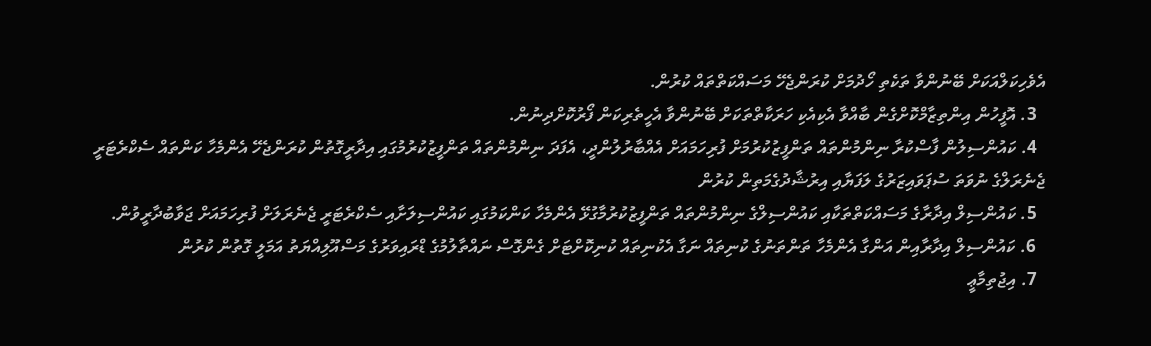އެވެހިކަލްއަކަށް ބޭނުންވާ ތަކެތި ހޯދުމަށް ކުރަންޖެހޭ މަސައްކަތްތައް ކުރުން.
  3. އޮފީހުން އިންތިޒާމްކޮށްގެން ބާއްވާ އެކިއެކި ހަރަކާތްތަކަށް ބޭނުންވާ އެހީތެރިކަން ފޯރުކޮށްދިނުން.
  4. ކައުންސިލުން ފާސްކުރާ ނިންމުންތައް ތަންފީޒުކުރުމަށް ފުރިހަމައަށް އެއްބާރުލުންދީ، އެފަދަ ނިންމުންތައް ތަންފީޒުކުރުމުގައި އިދާރީގޮތުން ކުރަންޖެހޭ އެންމެހާ ކަންތައް ސެކްރެޓަރީ ޖެނެރަލްގެ ނުވަތަ ސުޕަވައިޒަރުގެ ލަފަޔާއި އިރުޝާދުގެމަތިން ކުރުން
  5. ކައުންސިލް އިދާރާގެ މަސައްކަތްތަކާއި ކައުންސިލްގެ ނިންމުންތައް ތަންފީޒުކުރުމާގުޅޭ އެންމެހާ ކަންކަމުގައި ކައުންސިލަށާއި ސެކްރެޓަރީ ޖެނެރަލަށް ފުރިހަމައަށް ޖަވާބުދާރީވުން.
  6. ކައުންސިލް އިދާރާއިން އަންގާ އެންމެހާ ތަންތަނުގެ ކުނިތައް ނަގާ އެކުނިތައް ކުނިކޮށްޓަށް ގެންގޮސް ނައްތާލުމުގެ ޑްރައިވަރުގެ މަސްއޫލިއްޔަތު އަމަލީ ގޮތުން ކުރުން
  7. އިޖުތިމާޢީ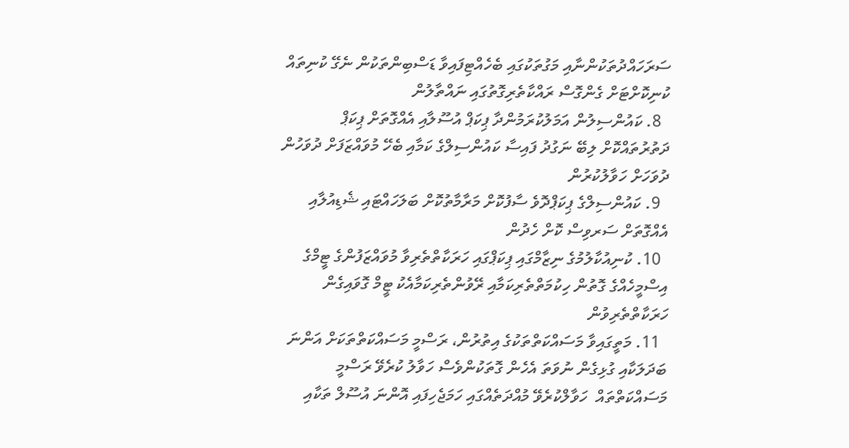ސަރަހައްދުތަކުންނާއި މަގުތަކުގައި ބެހެއްޓިފައިވާ ޑަސްބިންތަކުން ނެގޭ ކުނިތައް ކުނިކޮށްޓަށް ގެންގޮސް ރައްކާތެރިގޮތުގައި ނައްތާލުން
  8. ކައުންސިލުން އަމަލުކުރަމުންދާ ޕިކަޕް އުސޫލާއި އެއްގޮތަށް ޕިކަޕް ދަތުރުތައްކޮށް ލިބޭ ނަގުދު ފައިސާ ކައުންސިލްގެ ކަމާއި ބެހޭ މުވައްޒަފަށް ދުވަހުން ދުވަހަށް ހަވާލުކުރުން
  9. ކައުންސިލްގެ ޕިކަޕްދޮވެ ސާފުކޮށް މަރާމާތުކޮށް ބަލަހައްޓައި ޝެޑިއުލާއި އެއްގޮތަށް ސަރވިސް ކޮށް ހެދުން
  10. ކުނިއުކާލުމުގެ ނިޒާމްގައި ޕިކަޕްގައި ހަރަކާތްތެރިވާ މުވައްޒަފުންގެ ޓީމްގެ އިސްމީހެއްގެ ގޮތުން ހިކުމަތްތެރިކަމާއި ރޭވުންތެރިކަމާއެކު ޓީމް ގޮވައިގެން ހަރަކާތްތެރިވުން
  11. މަތީގައިވާ މަސައްކަތްތަކުގެ އިތުރުން، ރަސްމީ މަސައްކަތްތަކަށް އަންނަ ބަދަލަކާއި ގުޅިގެން ނުވަތަ އެހެން ގޮތަކުންވެސް ހަވާލު ކުރެވޭ ރަސްމީ މަސައްކަތްތައް  ހަވާލްކުރެވޭ މުއްދަތެއްގައި ހަމަޖެހިފައި އޮންނަ އުސޫލް ތަކާއި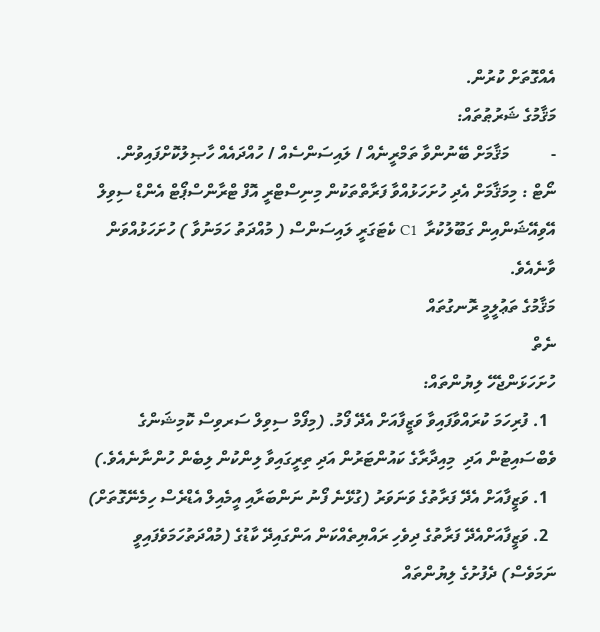އެއްގޮތަށް ކުރުން.
މަޤާމުގެ ޝަރުޠުތައް:
-          މަޤާމަށް ބޭނުންވާ ތަމްރީނެއް / ލައިސަންސެއް / ހުއްދައެއް ހާޞިލުކޮށްފައިވުން.
ނޯޓް : މިމަޤާމަށް އެދި ހުށަހަޅުއްވާ ފަރާތްތަކުން މިނިސްޓްރީ އޮފް ޓްރާންސްޕޯޓް އެންޑް ސިވިލް އޭވިއޭޝަންއިން ގަބޫލުކުރާ  C1 ކެޓަގަރީ ލައިސަންސް ( މުއްދަތު ހަމަނުވާ ) ހުށަހަޅުއްވަން ވާނެއެވެ.
މަޤާމުގެ ތަޢުލީމީ ރޮނގުތައް
ނެތް
ހުށަހަޅަންޖެހޭ ލިޔުންތައް:
  1. ފުރިހަމަ ކުރައްވާފައިވާ ވަޒީފާއަށް އެދޭ ފޯމު. (މިފޯމް ސިވިލް ސަރވިސް ކޮމިޝަންގެ ވެބްސައިޓުން އަދި  މިއިދާރާގެ ކައުންޓަރުން އަދި ތިރީގައިވާ ލިންކުން ލިބެން ހުންނާނެއެވެ.)
  1. ވަޒީފާއަށް އެދޭ ފަރާތުގެ ވަނަވަރު (ގުޅޭނެ ފޯނު ނަންބަރާއި އީމެއިލް އެޑްރެސް ހިމެނޭގޮތަށް)
  2. ވަޒީފާއަށްއެދޭ ފަރާތުގެ ދިވެހި ރައްޔިތެއްކަން އަންގައިދޭ ކާޑުގެ (މުއްދަތުހަމަވެފައިވީ ނަމަވެސް) ދެފުށުގެ ލިޔުންތައް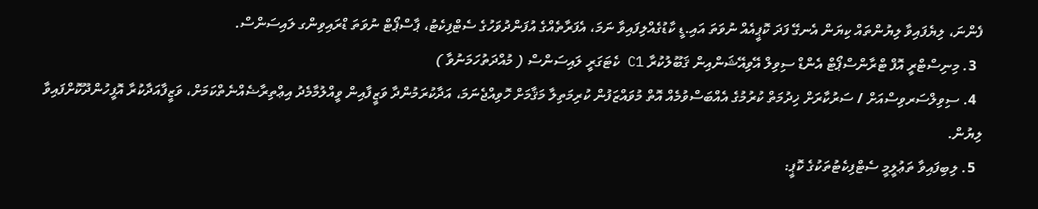ފެންނަ، ލިޔެފައިވާ ލިޔުންތައް ކިޔަން އެނގޭ ފަދަ ކޮޕީއެއް ނުވަތަ އައި.ޑީ ކާޑުގެއްލިފައިވާ ނަމަ، އެފަރާތެއްގެ އުފަންދުވަހުގެ ސެޓްފިކެޓު، ޕާސްޕޯޓް ނުވަތަ ޑްރައިވިންގ ލައިސަންސް.
  3. މިނިސްޓްރީ އޮފް ޓްރާންސްޕޯޓް އެންޑް ސިވިލް އޭވިއޭޝަންއިން ޤަބޫލުކުރާ C1 ކެޓަގަރީ ލައިސަންސް ( މުއްދަތުހަމަނުވާ )
  4. ސިވިލްސަރވިސްއަށް / ސަރުކާރަށް ޚިދުމަތް ކުރުމުގެ އެއްބަސްވުމެއް އޮތް މުވައްޒަފުން ކުރިމަތިލާ މަޤާމަށް ހޮވިއްޖެނަމަ، އަދާކުރަމުންދާ ވަޒީފާއިން ވީއްލުމާމެދު އިޢްތިރާޟެއްނެތްކަމަށް، ވަޒީފާއަދާކުރާ އޮފީހުންދޫކޮށްފައިވާ ލިޔުން.
  5. ލިބިފައިވާ ތަޢުލީމީ ސެޓްފިކެޓުތަކުގެ ކޮޕީ: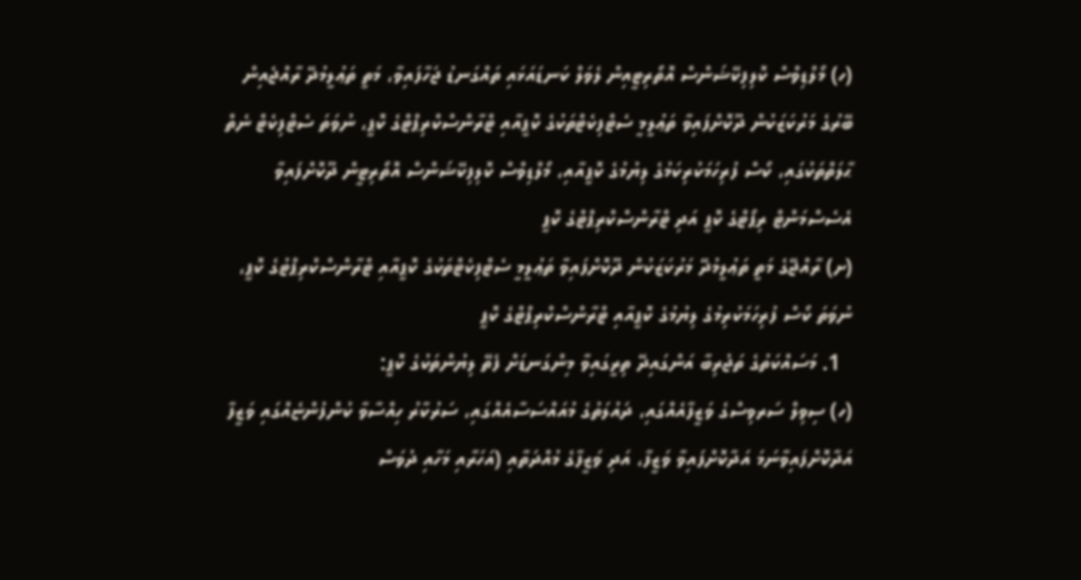(ހ) މޯލްޑިވްސް ކޮލިފިކޭޝަންސް އޮތޯރިޓީއިން ލެވަލް ކަނޑައަޅައި ތައްގަނޑު ޖަހާފައިވާ، މަތީ ތަޢުލީމުދޭ ރާއްޖެއިން ބޭރުގެ މަރުކަޒަކުން ދޫކޮށްފައިވާ ތަޢުލީމީ ސެޓްފިކެޓްތަކުގެ ކޮޕީއާއި ޓްރާންސްކްރިޕްޓްގެ ކޮޕީ، ނުވަތަ ސެޓްފިކެޓް ނެތް ޙާލަތްތަކުގައި، ކޯސް ފުރިހަމަކުރިކަމުގެ ލިޔުމުގެ ކޮޕީއާއި، މޯލްޑިވްސް ކޮލިފިކޭޝަންސް އޮތޯރިޓީން ދޫކޮށްފައިވާ އެސެސްމަންޓް ރިޕޯޓްގެ ކޮޕީ އަދި ޓްރާންސްކްރިޕްޓްގެ ކޮޕީ
(ށ) ރާއްޖޭގެ މަތީ ތަޢުލީމުދޭ މަރުކަޒަކުން ދޫކޮށްފައިވާ ތަޢުލީމީ ސެޓްފިކެޓްތަކުގެ ކޮޕީއާއި ޓްރާންސްކްރިޕްޓުގެ ކޮޕީ، ނުވަތަ ކޯސް ފުރިހަމަކުރިމުގެ ލިޔުމުގެ ކޮޕީއާއި ޓްރާންސްކްރިޕްޓްގެ ކޮޕީ
  1. މަސައްކަތުގެ ތަޖުރިބާ އަންގައިދޭ ތިރީގައިވާ މިންގަނޑަށް ފެތޭ ލިޔުންތަކުގެ ކޮޕީ:
(ހ) ސިވިލް ސަރވިސްގެ ވަޒީފާއެއްގައި، ދައުލަތުގެ މުއައްސަސާއެއްގައި، ސަރުކާރު ހިއްސާވާ ކުންފުންޏެއްގައި ވަޒީފާ އަދާކޮށްފައިވާނަމަ އަދާކޮށްފައިވާ ވަޒީފާ، އަދި ވަޒީފާގެ މުއްދަތާއި (އަހަރާއި މަހާއި ދުވަސް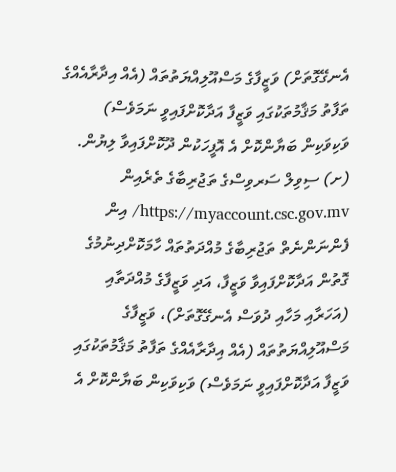އެނގޭގޮތަށް) ވަޒީފާގެ މަސްއޫލިއްޔަތުތައް (އެއް އިދާރާއެއްގެ ތަފާތު މަޤާމުތަކުގައި ވަޒީފާ އަދާކޮށްފައިވީ ނަމަވެސް) ވަކިވަކިން ބަޔާންކޮށް އެ އޮފީހަކުން ދޫކޮށްފައިވާ ލިޔުން.
(ށ) ސިވިލް ސަރވިސްގެ ތަޖުރިބާގެ ތެރެއިން  https://myaccount.csc.gov.mv/ އިން ފެންނަންނެތް ތަޖުރިބާގެ މުއްދަތުތައް ހާމަކޮށްދިނުމުގެ ގޮތުން އަދާކޮށްފައިވާ ވަޒީފާ، އަދި ވަޒީފާގެ މުއްދަތާއި (އަހަރާއި މަހާއި ދުވަސް އެނގޭގޮތަށް)، ވަޒީފާގެ މަސްއޫލިއްޔަތުތައް (އެއް އިދާރާއެއްގެ ތަފާތު މަޤާމުތަކުގައި ވަޒީފާ އަދާކޮށްފައިވީ ނަމަވެސް) ވަކިވަކިން ބަޔާންކޮށް އެ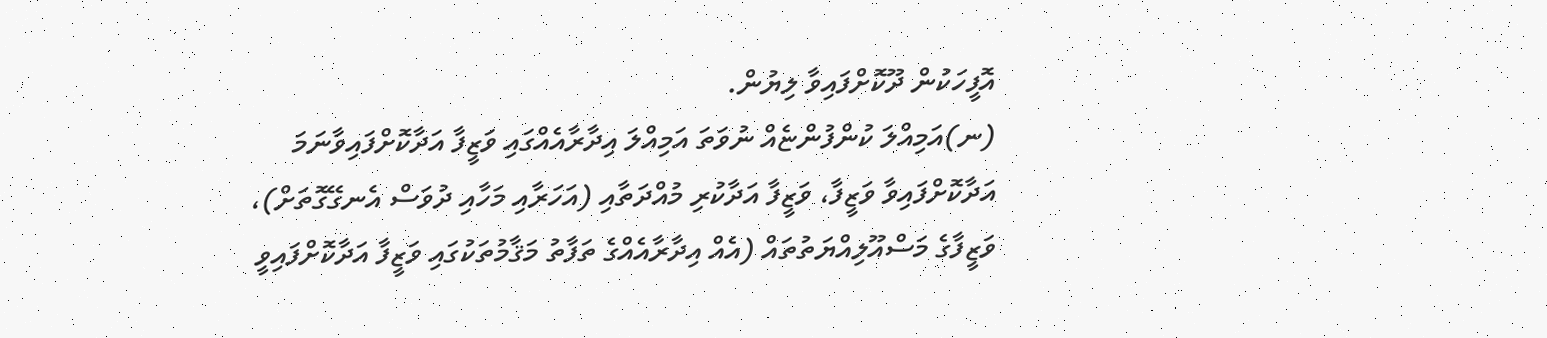އޮފީހަކުން ދޫކޮށްފައިވާ ލިޔުން.
(ނ)އަމިއްލަ ކުންފުންޏެއް ނުވަތަ އަމިއްލަ އިދާރާއެއްގައި ވަޒީފާ އަދާކޮށްފައިވާނަމަ އަދާކޮށްފައިވާ ވަޒީފާ، ވަޒީފާ އަދާކުރި މުއްދަތާއި (އަހަރާއި މަހާއި ދުވަސް އެނގޭގޮތަށް)، ވަޒީފާގެ މަސްއޫލިއްޔަތުތައް (އެއް އިދާރާއެއްގެ ތަފާތު މަޤާމުތަކުގައި ވަޒީފާ އަދާކޮށްފައިވީ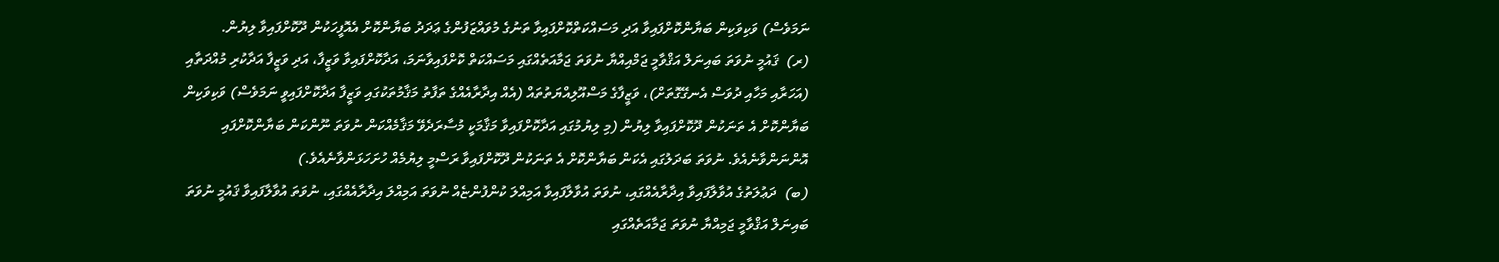ނަމަވެސް) ވަކިވަކިން ބަޔާންކޮށްފައިވާ އަދި މަސައްކަތްކޮށްފައިވާ ތަނުގެ މުވައްޒަފުންގެ ޢަދަދު ބަޔާންކޮށް އެއޮފީހަކުން ދޫކޮށްފައިވާ ލިޔުން.
(ރ)  ޤައުމީ ނުވަތަ ބައިނަލް އަޤްވާމީ ޖަމްއިއްޔާ ނުވަތަ ޖަމާއަތެއްގައި މަސައްކަތް ކޮށްފައިވާނަމަ، އަދާކޮށްފައިވާ ވަޒީފާ، އަދި ވަޒީފާ އަދާކުރި މުއްދަތާއި (އަހަރާއި މަހާއި ދުވަސް އެނގޭގޮތަށް)، ވަޒީފާގެ މަސްއޫލިއްޔަތުތައް (އެއް އިދާރާއެއްގެ ތަފާތު މަޤާމުތަކުގައި ވަޒީފާ އަދާކޮށްފައިވީ ނަމަވެސް) ވަކިވަކިން ބަޔާންކޮށް އެ ތަނަކުން ދޫކޮށްފައިވާ ލިޔުން (މި ލިޔުމުގައި އަދާކޮށްފައިވާ މަޤާމަކީ މުސާރަދެވޭ މަޤާމެއްކަން ނުވަތަ ނޫންކަން ބަޔާންކޮށްފައި އޮންނަންވާނެއެވެ. ނުވަތަ ބަދަލުގައި އެކަން ބަޔާންކޮށް އެ ތަނަކުން ދޫކޮށްފައިވާ ރަސްމީ ލިޔުމެއް ހުށަހަޅަންވާނެއެވެ.)
(ބ)  ދަޢުލަތުގެ އުވާލާފައިވާ އިދާރާއެއްގައި، ނުވަތަ އުވާލާފައިވާ އަމިއްލަ ކުންފުންޏެއް ނުވަތަ އަމިއްލަ އިދާރާއެއްގައި، ނުވަތަ އުވާލާފައިވާ ޤައުމީ ނުވަތަ ބައިނަލް އަޤްވާމީ ޖަމިއްޔާ ނުވަތަ ޖަމާއަތެއްގައި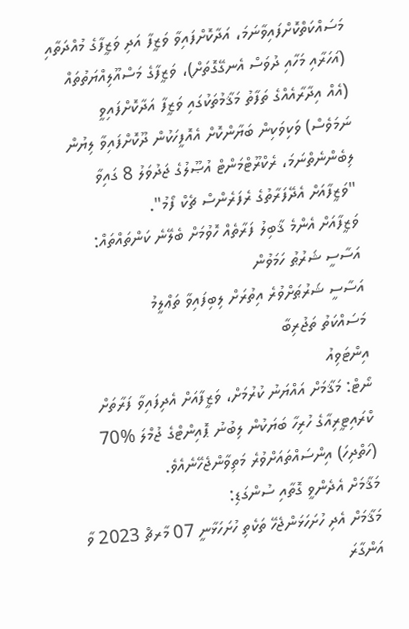މަސައްކަތްކޮށްފައިވާނަމަ، އަދާކޮށްފައިވާ ވަޒީފާ އަދި ވަޒީފާގެ މުއްދަތާއި (އަހަރާއި މަހާއި ދުވަސް އެނގޭގޮތަށް)، ވަޒީފާގެ މަސްއޫލިއްޔަތުތައް (އެއް އިދާރާއެއްގެ ތަފާތު މަޤާމުތަކުގައި ވަޒީފާ އަދާކޮށްފައިވީ ނަމަވެސް) ވަކިވަކިން ބަޔާންކޮށް އެއޮފީހަކުން ދޫކޮށްފައިވާ ލިޔުން ލިބެންނެތްނަމަ، ރެކްރޫޓްމަންޓް އުޞޫލުގެ ޖަދުވަލު 8 ގައިވާ "ވަޒީފާއަށް އެދޭފަރާތުގެ ރެފަރެންސް ޗެކް ފޯމު".
ވަޒީފާއަށް އެންމެ ޤާބިލު ފަރާތެއް ހޮވުމަށް ބެލޭނެ ކަންތައްތައް:
އަސާސީ ޝަރުޠު ހަމަވުން
އަސާސީ ޝަރުޠަށްވުރެ އިތުރަށް ލިބިފައިވާ ތަޢްލީމު
މަސައްކަތު ތަޖުރިބާ
އިންޓަވިއު
ނޯޓް: މަޤާމަށް އައްޔަނު ކުރުމަށް، ވަޒީފާއަށް އެދިފައިވާ ފަރާތަށް ކްރައިޓީރިއާގެ ހުރިހާ ބަޔަކުން ލިބުނު ޕޮއިންޓްގެ ޖުމްލަ %70 (ހަތްދިހަ) އިންސައްތައަށްވުރެ މަތިވާންޖެހޭނެއެވެ.
މަޤާމަށް އެދެންވީ ގޮތާއި ސުންގަޑި:
މަޤާމަށް އެދި ހުށަހަޅަންޖެހޭ ތަކެތި ހުށަހަޅާނީ 07 މާރޗް 2023 ވާ އަންގާރަ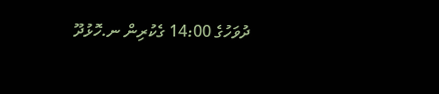ދުވަހުގެ 14:00 ގެކުރިން ނ.ހޮޅުދޫ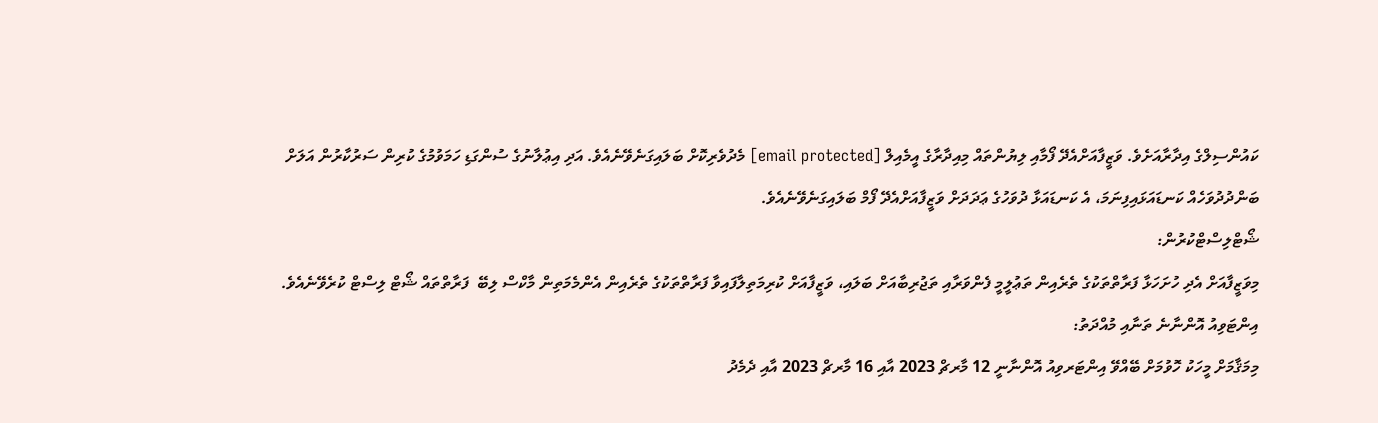ކައުންސިލްގެ އިދާރާއަށެވެ. ވަޒީފާއަށްއެދޭ ފޯމާއި ލިޔުންތައް މިއިދާރާގެ އީމެއިލް [email protected] މެދުވެރިކޮށް ބަލައިގަނެވޭނެއެވެ. އަދި އިޢުލާނުގެ ސުންގަޑި ހަމަވުމުގެ ކުރިން ސަރުކާރުން އަލަށް ބަންދުދުވަހެއް ކަނޑައަޅައިފިނަމަ، އެ ކަނޑައަޅާ ދުވަހުގެ ޢަދަދަށް ވަޒީފާއަށްއެދޭ ފޯމް ބަލައިގަނެވޭނެއެވެ.
ޝޯޓްލިސްޓްކުރުން:
މިވަޒީފާއަށް އެދި ހުށަހަޅާ ފަރާތްތަކުގެ ތެރެއިން ތަޢުލީމީ ފެންވަރާއި ތަޖުރިބާއަށް ބަލައި، ވަޒީފާއަށް ކުރިމަތިލާފައިވާ ފަރާތްތަކުގެ ތެރެއިން އެންމެމަތިން މާކްސް ލިބޭ  ފަރާތްތައް ޝޯޓް ލިސްޓް ކުރެވޭނެއެވެ.
އިންޓަވިއު އޮންނާނެ ތަނާއި މުއްދަތު:
މިމަޤާމަށް މީހަކު ހޮވުމަށް ބޭއްވޭ އިންޓަރވިއު އޮންނާނީ 12 މާރޗް 2023 އާއި 16 މާރޗް 2023 އާއި ދެމެދު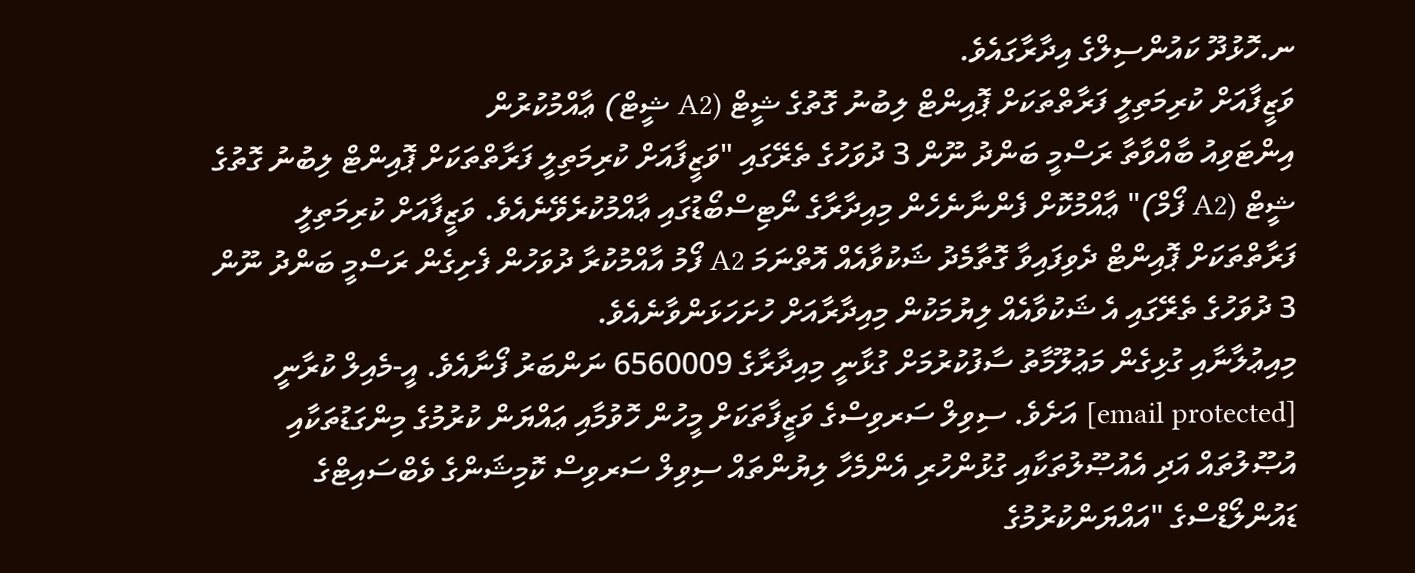ނ.ހޮޅުދޫ ކައުންސިލްގެ އިދާރާގައެވެ.
ވަޒީފާއަށް ކުރިމަތިލީ ފަރާތްތަކަށް ޕޮއިންޓް ލިބުނު ގޮތުގެ ޝީޓް (A2 ޝީޓް) ޢާއްމުކުރުން
އިންޓަވިއު ބާއްވާތާ ރަސްމީ ބަންދު ނޫން 3 ދުވަހުގެ ތެރޭގައި "ވަޒީފާއަށް ކުރިމަތިލީ ފަރާތްތަކަށް ޕޮއިންޓް ލިބުނު ގޮތުގެ ޝީޓް (A2 ފޯމް)" ޢާއްމުކޮށް ފެންނާނެހެން މިއިދާރާގެ ނޯޓިސްބޯޑުގައި ޢާއްމުކުރެވޭނެއެވެ. ވަޒީފާއަށް ކުރިމަތިލީ ފަރާތްތަކަށް ޕޮއިންޓް ދެވިފައިވާ ގޮތާމެދު ޝަކުވާއެއް އޮތްނަމަ A2 ފޯމު އާއްމުކުރާ ދުވަހުން ފެށިގެން ރަސްމީ ބަންދު ނޫން 3 ދުވަހުގެ ތެރޭގައި އެ ޝަކުވާއެއް ލިޔުމަކުން މިއިދާރާއަށް ހުށަހަޅަންވާނެއެވެ.
މިއިޢުލާނާއި ގުޅިގެން މަޢުލޫމާތު ސާފުކުރުމަށް ގުޅާނީ މިއިދާރާގެ 6560009 ނަންބަރު ފޯނާއެވެ. އީ-މެއިލް ކުރާނީ [email protected] އަށެވެ. ސިވިލް ސަރވިސްގެ ވަޒީފާތަކަށް މީހުން ހޮވުމާއި ޢައްޔަން ކުރުމުގެ މިންގަޑުތަކާއި އުޞޫލުތައް އަދި އެއުޞޫލުތަކާއި ގުޅުންހުރި އެންމެހާ ލިޔުންތައް ސިވިލް ސަރވިސް ކޮމިޝަންގެ ވެބްސައިޓްގެ ޑައުންލޯޑްސްގެ "އައްޔަންކުރުމުގެ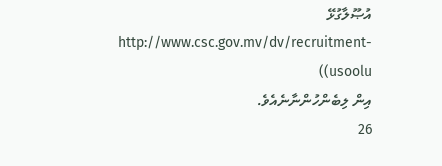އުޞޫލާގުޅޭ http://www.csc.gov.mv/dv/recruitment-usoolu))
އިން ލިބެންހުންނާނެއެވެ.
26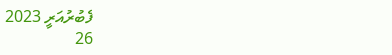ފެބުރުއަރީ 2023
26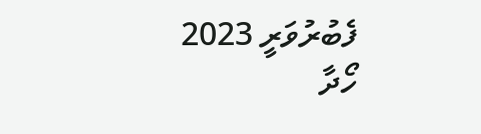ފެބުރުވަރީ 2023
ހޯދާ